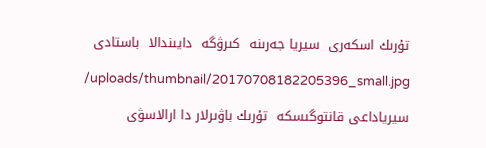تۇرىك اسكەرى  سيريا جەرىنە  كىرۋگە  دايىندالا  باستادى

/uploads/thumbnail/20170708182205396_small.jpg

سيرياداعى قانتوگىسكە  تۇرىك باۋىرلار دا ارالاسۋى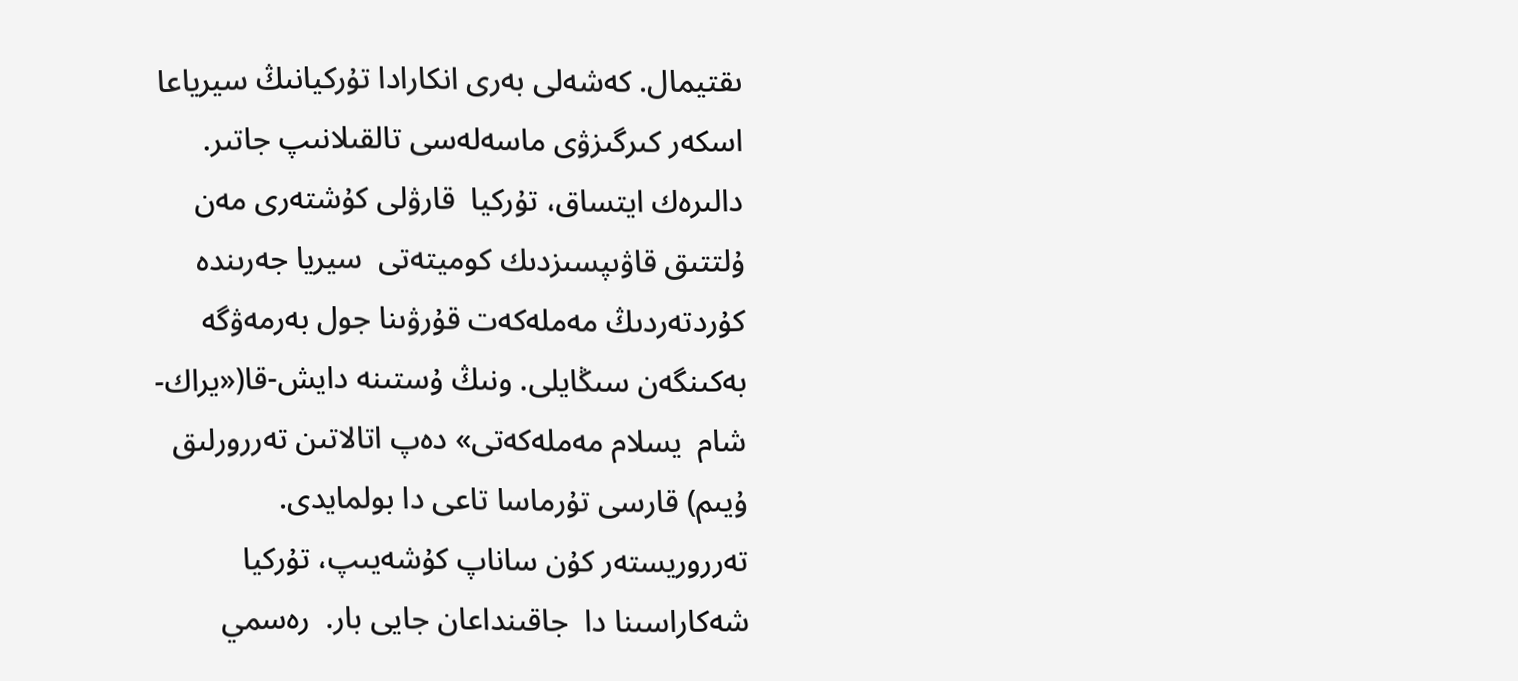ىقتيمال. كەشەلى بەرى انكارادا تۇركيانىڭ سيرياعا اسكەر كىرگىزۋى ماسەلەسى تالقىلانىپ جاتىر. دالىرەك ايتساق، تۇركيا  قارۋلى كۇشتەرى مەن ۇلتتىق قاۋىپسىزدىك كوميتەتى  سيريا جەرىندە كۇردتەردىڭ مەملەكەت قۇرۋىنا جول بەرمەۋگە  بەكىنگەن سىڭايلى. ونىڭ ۇستىنە دايش-قا(«يراك-شام  يسلام مەملەكەتى» دەپ اتالاتىن تەررورلىق ۇيىم) قارسى تۇرماسا تاعى دا بولمايدى.  تەرروريستەر كۇن ساناپ كۇشەيىپ، تۇركيا  شەكاراسىنا دا  جاقىنداعان جايى بار.  رەسمي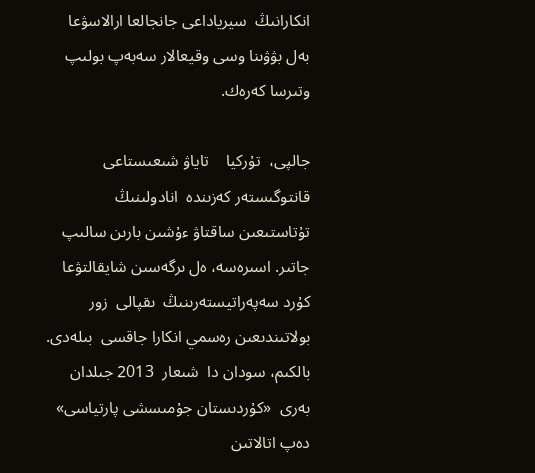انكارانىڭ  سيرياداعى جانجالعا ارالاسۋعا بەل بۋۋىنا وسى وقيعالار سەبەپ بولىپ وتىرسا كەرەك.

جالپى،  تۇركيا    تاياۋ شىعىستاعى قانتوگىستەر كەزىندە  انادولىنىڭ  تۇتاستىعىن ساقتاۋ ءۇشىن بارىن سالىپ جاتىر. اسىرەسە، ەل ىرگەسىن شايقالتۋعا  كۇرد سەپەراتيستەرىنىڭ  ىقپالى  زور بولاتىندىعىن رەسمي انكارا جاقسى  بىلەدى. بالكىم، سودان دا  شىعار  2013 جىلدان بەرى  «كۇردىستان جۇمىسشى پارتياسى» دەپ اتالاتىن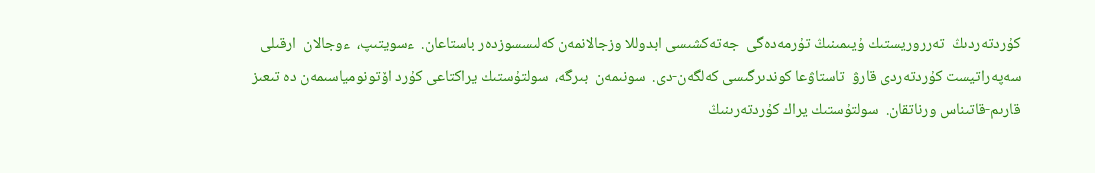كۇردتەردىڭ  تەرروريستىك ۇيىمىنىڭ تۇرمەدەگى  جەتەكشىسى ابدوللا وزجالانمەن كەلىسسوزدەر باستاعان.  ءسويتىپ،  ءوجالان  ارقىلى   سەپەراتيست كۇردتەردى قارۋ  تاستاۋعا كوندىرگىسى كەلگەن-دى.  سونىمەن  بىرگە،  سولتۇستىك يراكتاعى كۇرد اۆتونومياسىمەن دە تىعىز قارىم-قاتىناس ورناتقان.  سولتۇستىك يراك كۇردتەرىنىڭ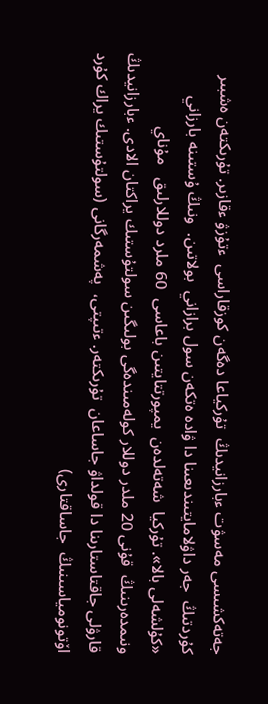جەتەكشىسى مەسۋت ءبارزانيدىڭ  تۇركياعا دەگەن كوزقاراسى  ءتۇزۋ ءقازىر. تۇرىكتەن ەشبىر كۇردتىڭ  جەر داۋلامايتىندىعىنا دا ۋادە ەتكەن سول برازاني  بولاتىن.  ونىڭ ۇستىنە بارزاني «كۇلشەلى بالا». تۇركيا  شەتەلدەن  يمپورتتايتىن باعاسى  60 ملرد دوللارلىق   مۇناي ونىمدەرىنىڭ  قۇنى 20 ملدر دوللار كولەمىندەگى بولىگىن سولتۇستىك يراكتان الادى. ءبارزانيدىڭ قارۋلى جاقتاستارىنا دا قولداۋ جاساعان  تۇرىكتەر. ءتىپتى،  پەشمەرگانى (سولتۇستىك يراك كۇرد اۆتونومياسىنىڭ  جاساقتارى)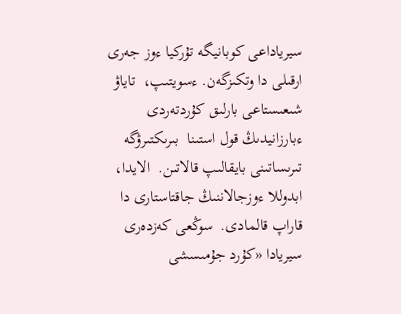سيرياداعى كوبانيگە تۇركيا ءوز جەرى ارقىلى دا وتكىزگەن. ءسويتىپ،  تاياۋ شىعىستاعى بارلىق كۇردتەردى ءبارزانيدىڭ قول استىنا  بىرىكتىرۋگە  تىرىساتىنى بايقالىپ قالاتىن.  الايدا،  ابدوللا ءوزجالاننىڭ جاقتاستارى دا  قاراپ قالمادى.  سوڭعى كەزدەرى سيريادا «كۇرد جۇمىسشى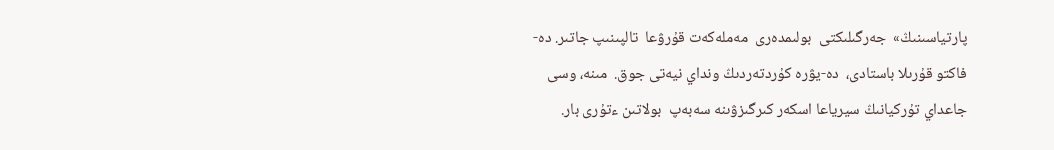پارتياسىنىڭ»  جەرگىلىكتى  بولىمدەرى  مەملەكەت قۇرۋعا  تالپىنىپ جاتىر. دە-فاكتو قۇرىلا باستادى،  دە-يۋرە كۇردتەردىڭ ونداي نيەتى جوق.  مىنە، وسى جاعداي تۇركيانىڭ سيرياعا اسكەر كىرگىزۋىنە سەبەپ  بولاتىن ءتۇرى بار.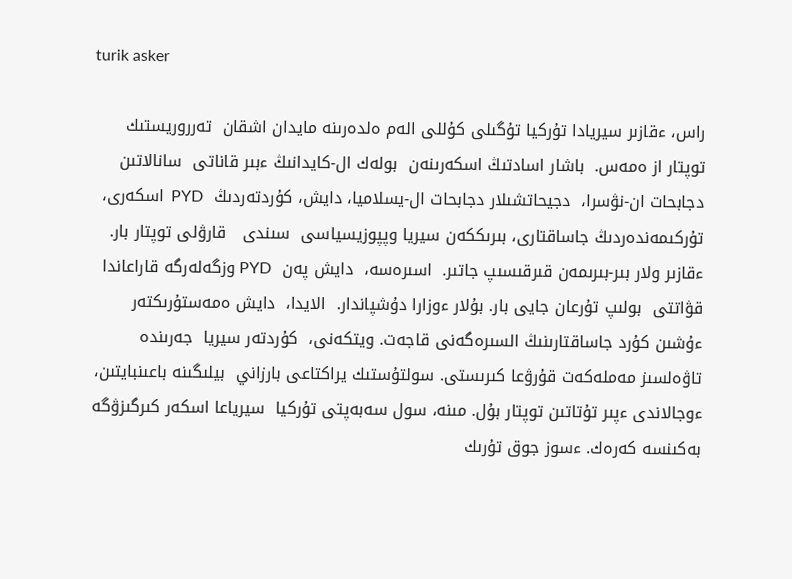turik asker

راس، ءقازىر سيريادا تۇركيا تۇگىلى كۇللى الەم ەلدەرىنە مايدان اشقان  تەرروريستىك توپتار از ەمەس.  باشار اسادتىڭ اسكەرىنەن  بولەك ال-كايدانىڭ ءبىر قاناتى  سانالاتىن دجابحات ان-نۋسرا،  دجيحاتشىلار دجابحات ال-يسلاميا، دايش، كۇردتەردىڭ  PYD  اسكەرى، تۇركىمەندەردىڭ جاساقتارى، بىرىككەن سيريا وپپوزيسياسى  سىندى   قارۋلى توپتار بار.  ءقازىر ولار بىر-بىرىمەن قىرقىسىپ جاتىر.  اسىرەسە،  دايش پەن  PYD وزگەلەرگە قاراعاندا قۋاتتى  بولىپ تۇرعان جايى بار. بۇلار ءوزارا دۇشپاندار.  الايدا،  دايش ەمەستۇرىكتەر ءۇشىن كۇرد جاساقتارىنىڭ السىرەگەنى قاجەت. ويتكەنى،  كۇردتەر سيريا  جەرىندە   تاۋەلسىز مەملەكەت قۇرۋعا كىرىستى. سولتۇستىك يراكتاعى بارزاني  بيلىگىنە باعىنبايتىن،  ءوجالاندى ءپىر تۇتاتىن توپتار بۇل. مىنە، سول سەبەپتى تۇركيا  سيرياعا اسكەر كىرگىزۋگە بەكىنسە كەرەك. ءسوز جوق تۇرىك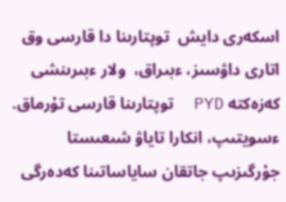اسكەرى دايش  توپتارىنا دا قارسى وق اتارى داۋسىز، ءبىراق،  ولار ءبىرىنشى كەزەكتە PYD  توپتارىنا قارسى تۇرماق.  ءسويتىپ، انكارا تاياۋ شىعىستا جۇرگىزىپ جاتقان ساياساتىنا كەدەرگى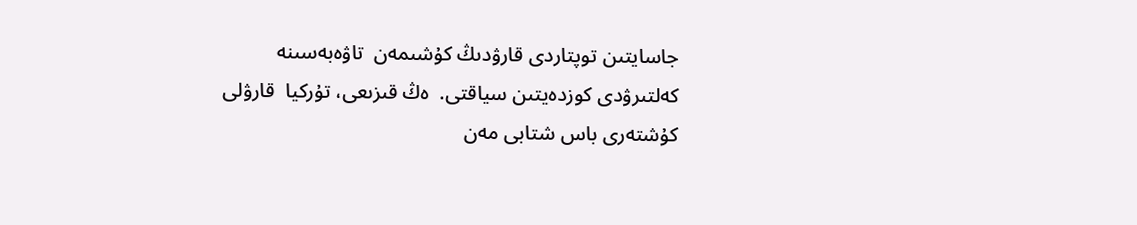جاسايتىن توپتاردى قارۋدىڭ كۇشىمەن  تاۋەبەسىنە كەلتىرۋدى كوزدەيتىن سياقتى.  ەڭ قىزىعى، تۇركيا  قارۋلى كۇشتەرى باس شتابى مەن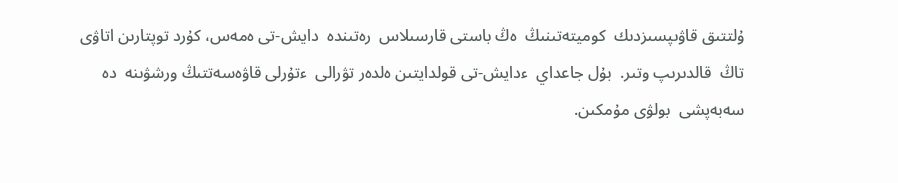ۇلتتىق قاۋىپسىزدىك  كوميتەتىنىڭ  ەڭ باستى قارسىلاس  رەتىندە  دايش-تى ەمەس، كۇرد توپتارىن اتاۋى تاڭ  قالدىرىپ وتىر.  بۇل جاعداي  ءدايش-تى قولدايتىن ەلدەر تۋرالى  ءتۇرلى قاۋەسەتتىڭ ورشۋىنە  دە سەبەپشى  بولۋى مۇمكىن.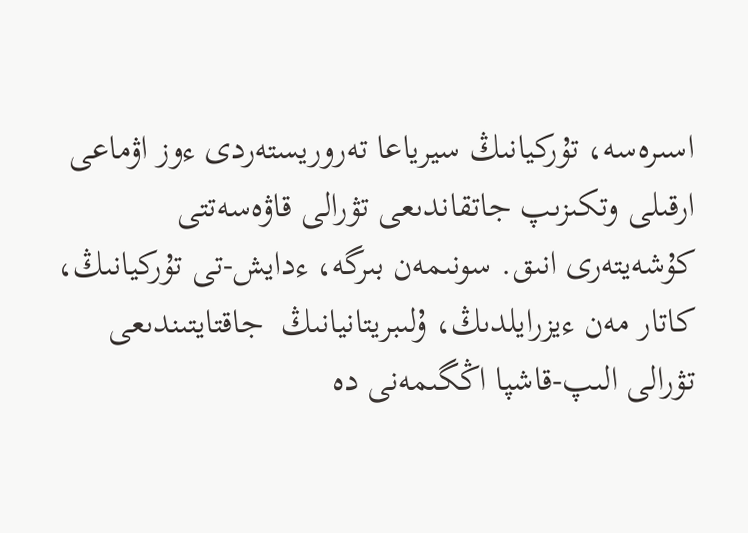اسىرەسە، تۇركيانىڭ سيرياعا تەروريستەردى ءوز اۋماعى ارقىلى وتكىزىپ جاتقاندىعى تۋرالى قاۋەسەتتى كۇشەيتەرى انىق. سونىمەن بىرگە، ءدايش-تى تۇركيانىڭ، كاتار مەن ءيزرايلدىڭ، ۇلىبريتانيانىڭ  جاقتايتىندىعى تۋرالى الىپ-قاشپا اڭگىمەنى دە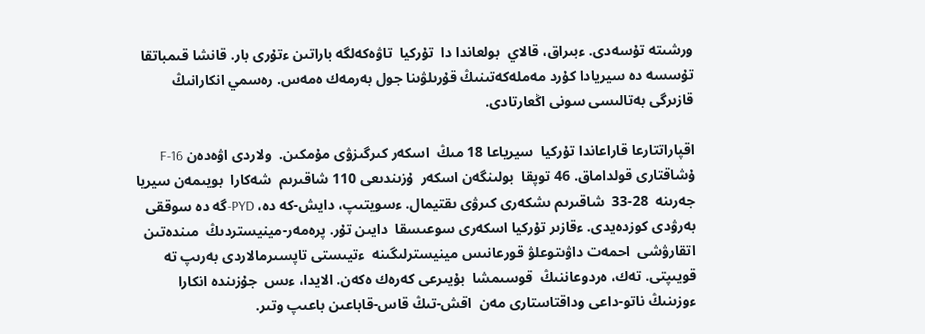ورشىتە تۇسەدى. ءبىراق، قالاي  بولعاندا دا  تۇركيا  تاۋەكەلگە باراتىن ءتۇرى بار. قانشا قىمباتقا تۇسسە دە سيريادا كۇرد مەملەكەتىنىڭ قۇرىلۋىنا جول بەرمەك ەمەس. رەسمي انكارانىڭ قازىرگى بەتالىسى سونى اڭعارتادى.

اقپاراتتارعا قاراعاندا تۇركيا  سيرياعا 18 مىڭ  اسكەر كىرگىزۋى مۇمكىن.  ولاردى اۋەدەن F-16 ۇشاقتارى قولداماق. 46 توپقا  بولىنگەن اسكەر  ۇزىندىعى 110 شاقىرىم  شەكارا  بويىمەن سيريا  جەرىنە  28-33  شاقىرىم ىشكەرى كىرۋى ىقتيمال. ءسويتىپ، دايش-كە دە، PYD-گە دە سوققى بەرۋدى كوزدەيدى. ءقازىر تۇركيا اسكەرى سوعىسقا  دايىن تۇر. پرەمەر-مينيستردىڭ  مىندەتىن اتقارۋشى  احمەت داۋىتوعلۋ قورعانىس مينيسترلىگىنە  ءتيىستى تاپسىرمالاردى بەرىپ تە قويىپتى. تەك، ەردوعاننىڭ  قوسىمشا  بۇيىرعى كەرەك ەكەن. الايدا، ءىس  جۇزىندە انكارا ءوزىنىڭ ناتو-داعى وداقتاستارى مەن  اقش-تىڭ قاس-قاباعىن باعىپ وتىر.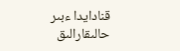قنادايدا ءبىر حالىقارالىق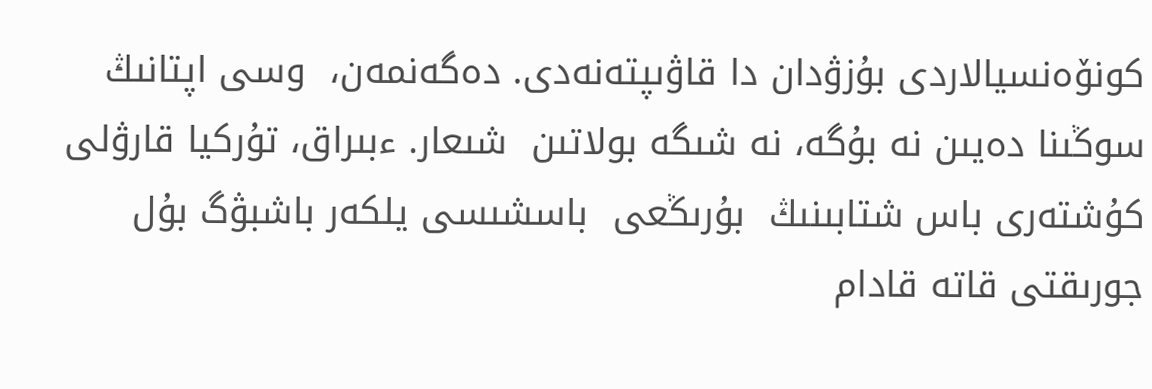كونۆەنسيالاردى بۇزۋدان دا قاۋىپتەنەدى. دەگەنمەن،  وسى اپتانىڭ سوڭىنا دەيىن نە بۇگە، نە شىگە بولاتىن  شىعار. ءبىراق، تۇركيا قارۋلى كۇشتەرى باس شتابىنىڭ  بۇرىڭعى  باسشىسى يلكەر باشبۋگ بۇل جورىقتى قاتە قادام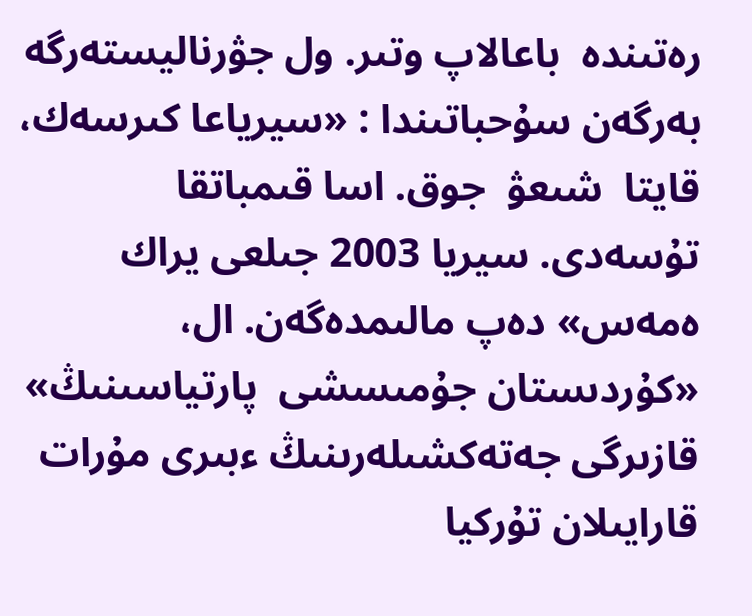رەتىندە  باعالاپ وتىر. ول جۋرناليستەرگە بەرگەن سۇحباتىندا : «سيرياعا كىرسەك، قايتا  شىعۋ  جوق. اسا قىمباتقا  تۇسەدى. سيريا 2003 جىلعى يراك ەمەس» دەپ مالىمدەگەن. ال، «كۇردىستان جۇمىسشى  پارتياسىنىڭ»  قازىرگى جەتەكشىلەرىنىڭ ءبىرى مۇرات قارايىلان تۇركيا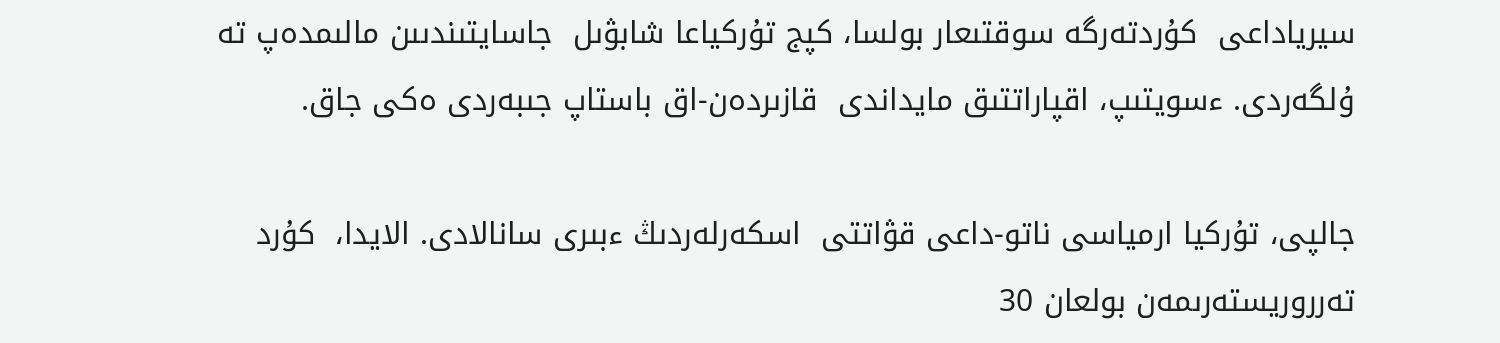سيرياداعى  كۇردتەرگە سوقتىعار بولسا، كپج تۇركياعا شابۋىل  جاسايتىندىىن مالىمدەپ تە ۇلگەردى. ءسويتىپ، اقپاراتتىق مايداندى  قازىردەن-اق باستاپ جىبەردى ەكى جاق.

جالپى، تۇركيا ارمياسى ناتو-داعى قۋاتتى  اسكەرلەردىڭ ءبىرى سانالادى. الايدا،  كۇرد تەرروريستەرىمەن بولعان 30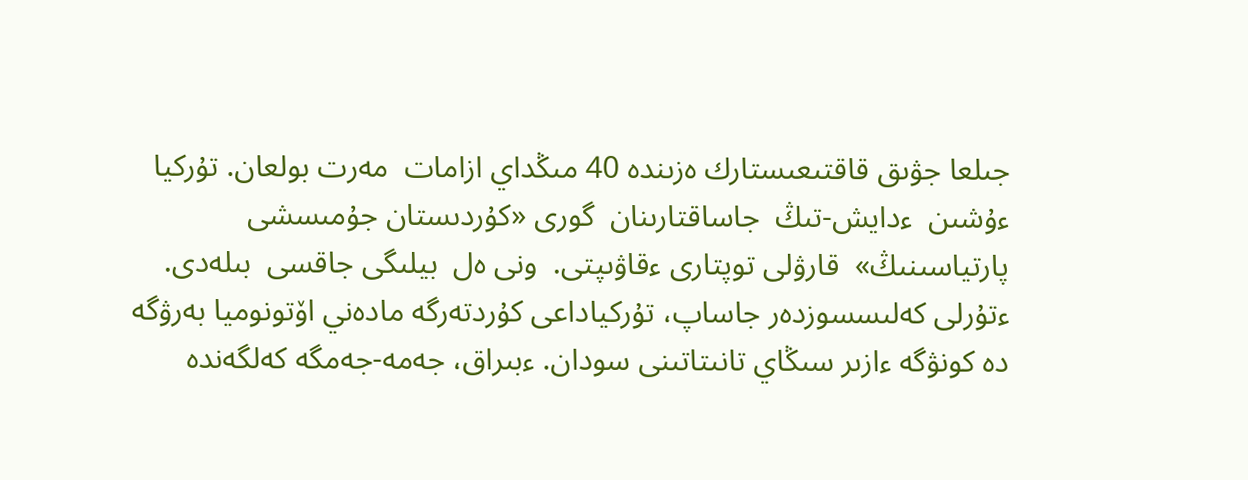جىلعا جۋىق قاقتىعىستارك ەزىندە 40 مىڭداي ازامات  مەرت بولعان. تۇركيا ءۇشىن  ءدايش-تىڭ  جاساقتارىنان  گورى «كۇردىستان جۇمىسشى پارتياسىنىڭ»  قارۋلى توپتارى ءقاۋىپتى.  ونى ەل  بيلىگى جاقسى  بىلەدى. ءتۇرلى كەلىسسوزدەر جاساپ، تۇركياداعى كۇردتەرگە مادەني اۆتونوميا بەرۋگە دە كونۋگە ءازىر سىڭاي تانىتاتىنى سودان. ءبىراق، جەمە-جەمگە كەلگەندە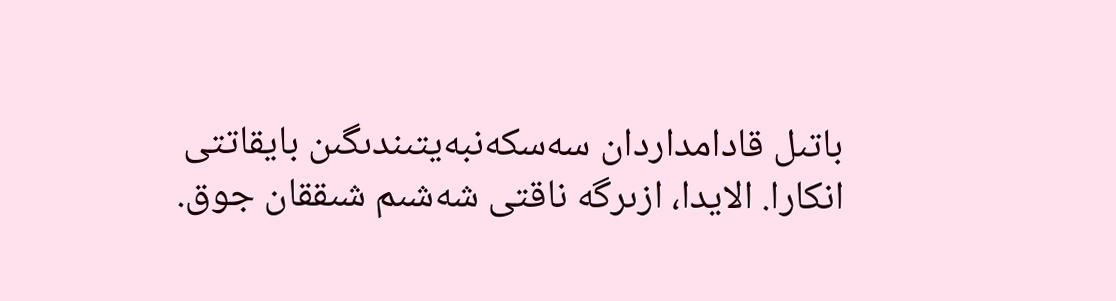باتىل قادامداردان سەسكەنبەيتىندىگىن بايقاتتى  انكارا. الايدا، ازىرگە ناقتى شەشىم شىققان جوق.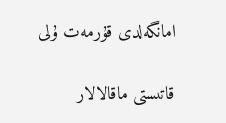امانگەلدى قۇرمەت ۇلى

قاتىستى ماقالالار